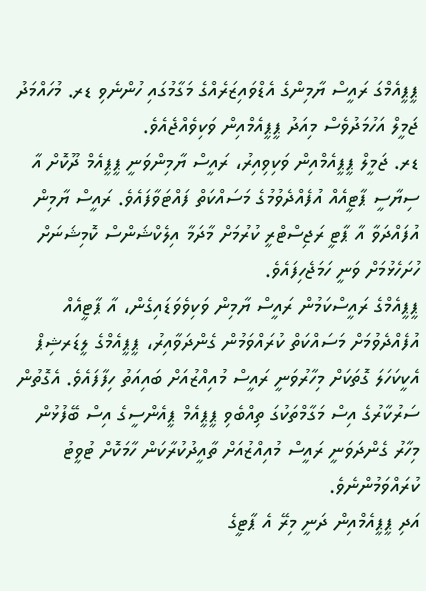ޕީޕީއެމްގަ ރައީސް ޔާމިންގެ އެޑްވައިޒަރެއްގެ މަގާމުގައި ހުންނެވި ޑރ. މުހައްމަދު ޖަމީލް އަހުމަދުވެސް މިއަދު ޕީޕީއެމްއިން ވަކިވެއްޖެއެވެ.
ޑރ. ޖަމީލް ޕީޕީއެމްއިން ވަކިވިއިރު، ރައީސް ޔާމިންވަނީ ޕީޕީއެމް ދޫކޮށް އާ ސިޔާސީ ޕާޓީއެއް އުފެއްދެވުމުގެ މަސައްކަތް ފައްޓަވާފައެވެ. ރައީސް ޔާމިން އުފައްދަވާ އާ ޕާޓީ ރަޖިސްޓްރީ ކުރުމަށް މާދަމާ އިލެކްޝަންސް ކޮމިޝަނަށް ހުށަހެޅުމަށް ވަނީ ހަމަޖެހިފައެވެ.
ޕީޕީއެމްގެ ރައީސްކަމުން ރައީސް ޔާމިން ވަކިވެވަޑައިގެން، އާ ޕާޓީއެއް އުފެއްދެވުމަށް މަސައްކަތް ކުރައްވަމުން ގެންދަވާއިރު، ޕީޕީއެމްގެ ލީޑަރޝިޕް އެކީކަހަލަ ގޮތަކަށް މިހާރުވަނީ ރައީސް މުއިއްޒުއަށް ބައިއަތު ހިފާފައެވެ. އެގޮތުން ސަރުކާރުގެ އިސް މަގާމްތަކުގަ ތިއްބެވި ޕީޕީއެމް ޕީއެންސީގެ އިސް ބޭފުޅުން މިހާރު ގެންދަވަނީ ރައީސް މުއިއްޒުއަށް ތާއީދުކުރާކަން ހާމަކޮށް ޓުވީޓު ކުރައްވަމުންނެވެ.
އަދި ޕީޕީއެމްއިން ދަނީ މިރޭ އެ ޕާޓީގެ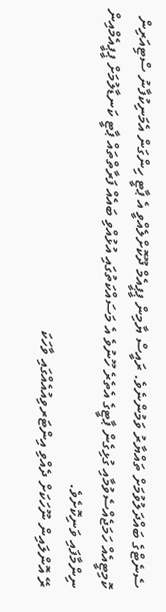ސެނެޓްގެ ބައްދަލުވުމަށް ތައްޔާރު ވަމުންނެވެ. ރައީސް ޔާމިން ޕީޕީއެމް ދޫކޮށްލެއްވީ އެ ޕާޓީ ހިންގަން އެމަނިކުފާނު ސްޓިއަރިން ކޮމިޓީއެއް ހަމަޖެއްސެވުމާއި ގުޅިގެން ޕާޓީގެ އެތެރެ ހޫނުވެ އެ މަސައްކަތުގައި އުޅުއްވި ބައެއް ފަރާތްތައް ޕާޓީ ކަނޑާލުމަށް ޕީޕީއެމްއިން ނިންމާފައި ވަނިކޮށެވެ.
ރޭ އޮންލައިން ނޫހަކަށް ދެއްވި އިންޓަރވިއުއެއްގައި ވާހަކަ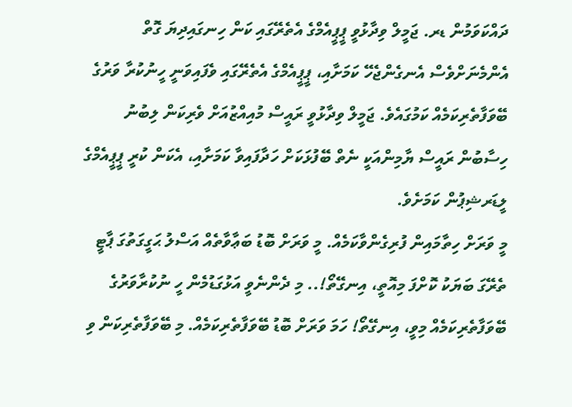ދައްކަވަމުން ޑރ. ޖަމީލް ވިދާޅުވީ ޕީޕީއެމްގެ އެތެރޭގައި ކަން ހިނގައިދިޔަ ގޮތް އެންމެނަށްވެސް އެނގެންޖެހޭ ކަމަށާއި، ޕީޕީއެމްގެ އެތެރޭގައި ވެފައިވަނީ ހީނުކުރާ ވަރުގެ ބޭވަފާތެރިކަމެއް ކަމުގައެވެ. ޖަމީލް ވިދާޅުވީ ރައީސް މުއިއްޒުއަށް ވެރިކަން ލިބުނު ހިސާބުން ރައީސް ޔާމިންއަކީ ނެތް ބޭފުޅަކަށް ހަދާފައިވާ ކަމަށާއި، އެކަން ކުރީ ޕީޕީއެމްގެ ލީޑަރޝިޕުން ކަމަށެވެ.
މީ ވަރަށް ހިތާމައިން ފުރިގެންވާކަމެއް. މީ ވަރަށް ބޮޑު ބަޢާވާތެއް އަސްލު ޙަގީގަތުގަ ޕާޓީ ތެރޭގަ ބަޔަކު ކޮށްފަ މިއޮތީ، އިނގޭތޯ!.. މި ދެންނެވީ އަޅުގަޑުމެން ހީ ނުކުރާވަރުގެ ބޭވަފާތެރިކަމެއް މިވީ، އިނގޭތޯ! ހަމަ ވަރަށް ބޮޑު ބޭވަފާތެރިކަމެއް. މި ބޭވަފާތެރިކަން ވި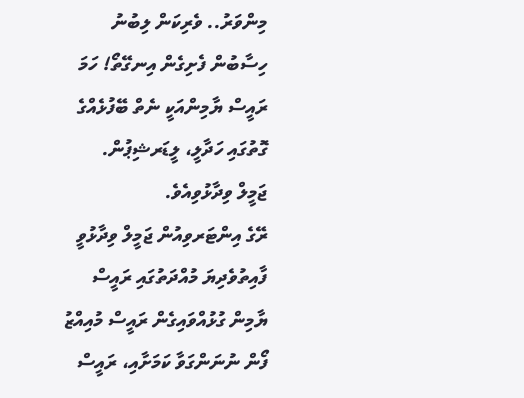މިންވަރު.. ވެރިކަން ލިބުނު ހިސާބުން ފެށިގެން އިނގޭތޯ! ހަމަ ރައީސް ޔާމިންއަކީ ނެތް ބޭފުޅެއްގެ ގޮތުގައި ހަދާލީ، ލީޑަރޝިޕުން.
ޖަމީލް ވިދާޅުވިއެވެ.
ރޭގެ އިންޓަރވިއުން ޖަމީލް ވިދާޅުވީ ފާއިތުވެދިޔަ މުއްދަތުގައި ރައީސް ޔާމިން ގުޅުއްވައިގެން ރައީސް މުއިއްޒު ފޯން ނުނަންގަވާ ކަމަށާއި، ރައީސް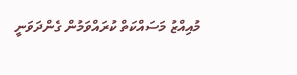މުއިއްޒު މަސައްކަތް ކުރައްވަމުން ގެންދަވަނީ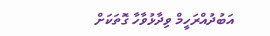އަބުދުއްރަހީމް ވިދާޅުވާހާ ގޮތަކަށް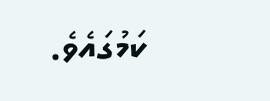ކަމުގައެވެ.